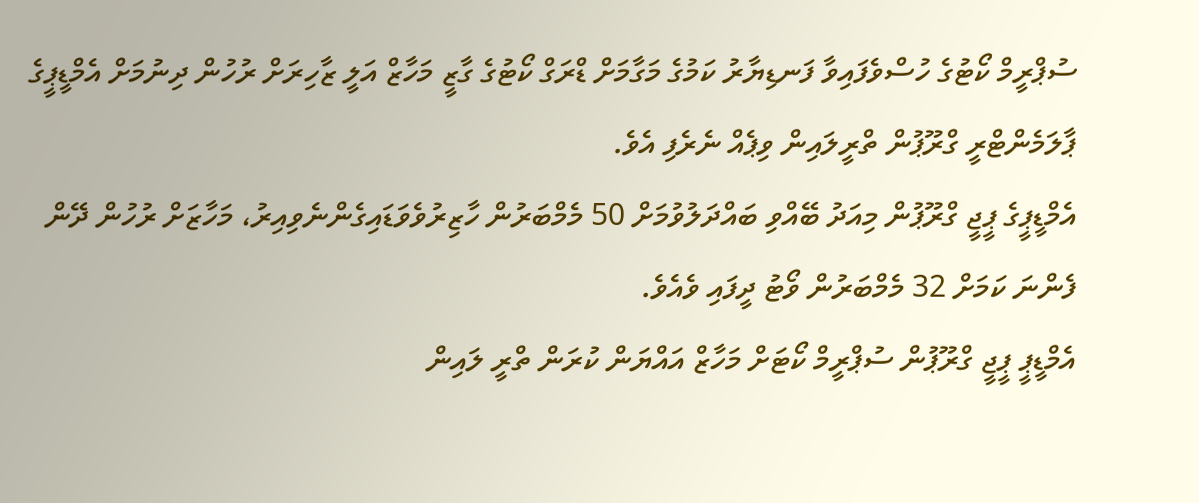ސުޕްރީމް ކޯޓުގެ ހުސްވެފައިވާ ފަނޑިޔާރު ކަމުގެ މަގާމަށް ޑްރަގް ކޯޓުގެ ގާޒީ މަހާޒް އަލީ ޒާހިރަށް ރުހުން ދިނުމަށް އެމްޑީޕީގެ ޕާލަމެންޓްރީ ގްރޫޕުން ތްރީލައިން ވިޕެއް ނެރެފި އެވެ.
އެމްޑީޕީގެ ޕީޖީ ގްރޫޕުން މިއަދު ބޭއްވި ބައްދަލުވުމަށް 50 މެމްބަރުން ހާޒިރުވެވަޑައިގެންނެވިއިރު، މަހާޒަށް ރުހުން ދޭން ފެންނަ ކަމަށް 32 މެމްބަރުން ވޯޓު ދީފައި ވެއެވެ.
އެމްޑީޕީ ޕީޖީ ގްރޫޕުން ސުޕްރީމް ކޯޓަށް މަހާޒް އައްޔަން ކުރަން ތްރީ ލައިން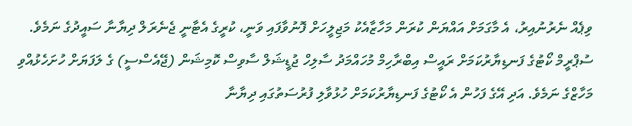ވިޕެއް ނެރުނުއިރު، އެ މާގަމަށް އައްޔަން ކުރަން މަހާޒާއެކު މަޖިލީހަށް ފޮނުވާފައި ވަނީ، ކުރީގެ އެޓާނީ ޖެނެރަލް ދިޔާނާ ސައީދުގެ ނަމެވެ.
ސުޕްރީމް ކޯޓުގެ ފަނޑިޔާރުކަމަށް ރައީސް އިބްރާހިމް މުހައްމަދު ސާލިހް ޖުޑީޝަލް ސާވިސް ކޮމިޝަން (ޖޭއެސްސީ) ގެ ލަފަޔަށް ހުށަހެޅުއްވި މަހާޒްގެ ނަމެވެ. އަދި އޭގެ ފަހުން އެ ކޯޓުގެ ފަނޑިޔާރުކަމަށް ހުޅުވާލި ފުރުސަތުގައި ދިޔާނާ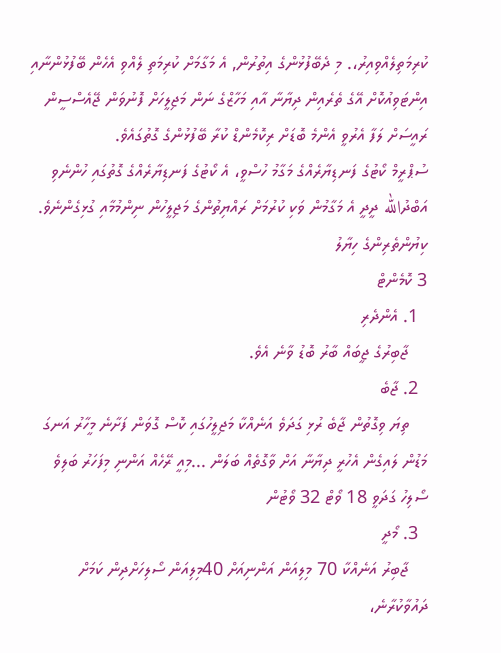ކުރިމަތިލެއްވިއިރު،. މި ދެބޭފުޅުންގެ އިތުރުން, އެ މަގާމަށް ކުރިމަތި ލެއްވި އެހެން ބޭފުޅުންނާއި އިންޓަވިއުކޮށް އޭގެ ތެރެއިން ދިޔާނާ އާއި މަހާޒްގެ ނަން މަޖިލީހަށް ފޮނުވަން ޖޭއެސްސީން ރައީސަށް ލަފާ އެރުވީ އެންމެ ބޮޑަށް ރިކޮމެންޑް ކުރާ ބޭފުޅުންގެ ގޮތުގައެވެ.
ސުޕްރީމް ކޯޓުގެ ފަނޑިޔާރެއްގެ މަގާމު ހުސްވީ، އެ ކޯޓުގެ ފަނޑިޔާރެއްގެ ގޮތުގައި ހުންނެވި އަބްދުالله ދީދީ އެ މަގާމުން ވަކި ކުރުމަށް ރައްޔިތުންގެ މަޖިލީހުން ނިންމުމާއި ގުޅިގެންނެވެ.
ކިޔުންތެރިންގެ ހިޔާލު
3 ކޮމެންޓް
  1. އެންދެރި
    ޖާބިރުގެ ޖީބައް ބާރު ބޮޑު ވާނެ އެވެ.
  2. ޖާބެ
    ތިޔަ ވިގޮތުން ޖާބެ ރުޅި ގަދަވެ އަނެއްކާ މަޖިލީހުގައި ކޮސް ގޮވަން ފަށާނެ މީހާރު އަނގަ މަޑުން ލައިގެން އެހުރީ ދިޔާނާ އަށް ވާގޮތެއް ބަލަން ...މިއީ ރޭހެއް އަންނި މިފަހަރު ބަލިވެ ސޯލިހު ގަދަވީ 18 ވޯޓް 32 ވޯޓުން
  3. މޯދީ
    ޖާބިރު އަނެއްކާ 70 މިލިއަން އަންނިއަށް 40މިލިއަން ސޯލިހަށްދިން ކަމަށް ދައުވާކުރާނެ،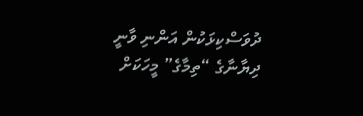ދުވަސްކިޅަކުން އަންނި ވާނީ ދިޔާނާގެ “ތިމާގެ” މީހަކަށް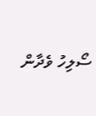ސޯލިހު ވެދާން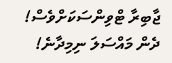ޖާބިރާ ޓްވިންސަކަށްވެސް! ދެން މައްސަލަ ނިމިދާނެ!